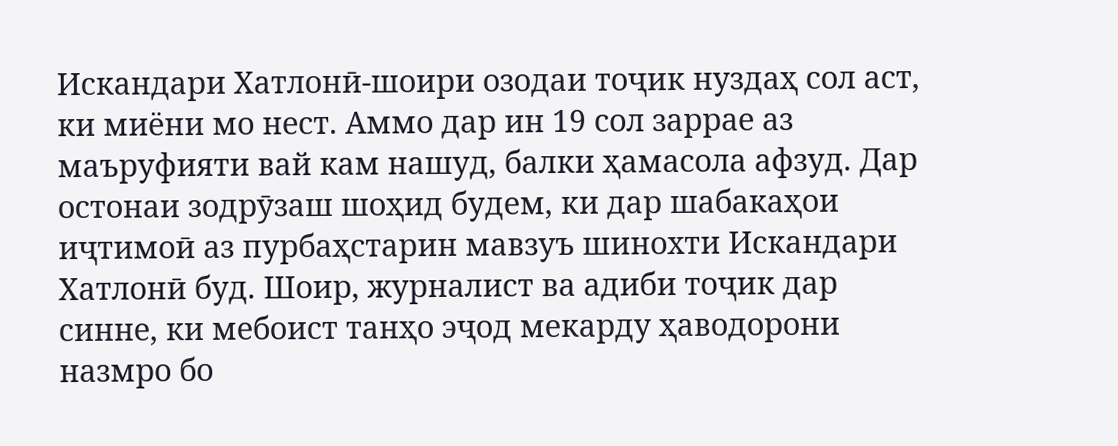Искандари Хатлонӣ-шоири озодаи тоҷик нуздаҳ сол аст, ки миёни мо нест. Аммо дар ин 19 сол заррае аз маъруфияти вай кам нашуд, балки ҳамасола афзуд. Дар остонаи зодрӯзаш шоҳид будем, ки дар шабакаҳои иҷтимоӣ аз пурбаҳстарин мавзуъ шинохти Искандари Хатлонӣ буд. Шоир, журналист ва адиби тоҷик дар синне, ки мебоист танҳо эҷод мекарду ҳаводорони назмро бо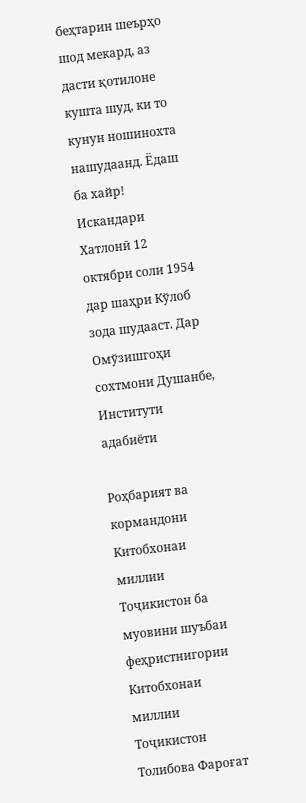беҳтарин шеърҳо шод мекард, аз дасти қотилоне кушта шуд, ки то кунун ношинохта нашудаанд. Ёдаш ба хайр!
Искандари Хатлонӣ 12 октябри соли 1954 дар шаҳри Кўлоб зода шудааст. Дар Омўзишгоҳи сохтмони Душанбе, Институти адабиёти

Роҳбарият ва кормандони Китобхонаи миллии Тоҷикистон ба муовини шуъбаи феҳристнигории Китобхонаи миллии Тоҷикистон Толибова Фароғат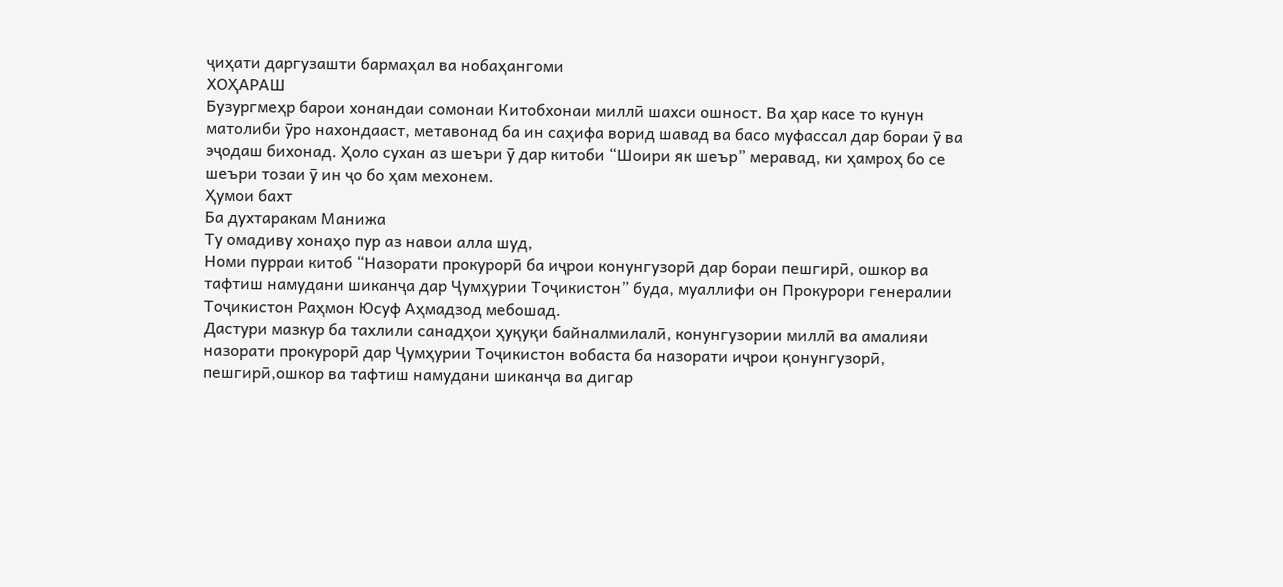ҷиҳати даргузашти бармаҳал ва нобаҳангоми
ХОҲАРАШ
Бузургмеҳр барои хонандаи сомонаи Китобхонаи миллӣ шахси ошност. Ва ҳар касе то кунун матолиби ӯро нахондааст, метавонад ба ин саҳифа ворид шавад ва басо муфассал дар бораи ӯ ва эҷодаш бихонад. Ҳоло сухан аз шеъри ӯ дар китоби “Шоири як шеър” меравад, ки ҳамроҳ бо се шеъри тозаи ӯ ин ҷо бо ҳам мехонем.
Ҳумои бахт
Ба духтаракам Манижа
Ту омадиву хонаҳо пур аз навои алла шуд,
Номи пурраи китоб “Назорати прокурорӣ ба иҷрои конунгузорӣ дар бораи пешгирӣ, ошкор ва тафтиш намудани шиканҷа дар Ҷумҳурии Тоҷикистон” буда, муаллифи он Прокурори генералии Тоҷикистон Раҳмон Юсуф Аҳмадзод мебошад.
Дастури мазкур ба тахлили санадҳои ҳуқуқи байналмилалӣ, конунгузории миллӣ ва амалияи назорати прокурорӣ дар Ҷумҳурии Тоҷикистон вобаста ба назорати иҷрои қонунгузорӣ, пешгирӣ,ошкор ва тафтиш намудани шиканҷа ва дигар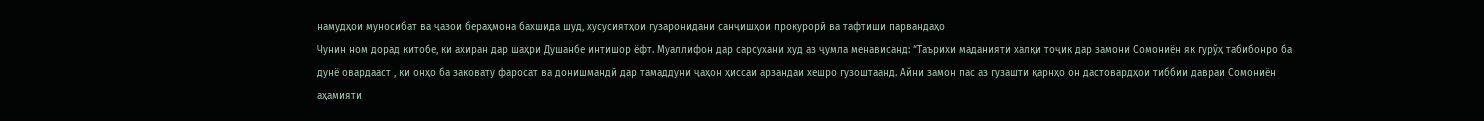намудҳои муносибат ва ҷазои бераҳмона бахшида шуд, хусусиятҳои гузаронидани санҷишҳои прокурорӣ ва тафтиши парвандаҳо
Чунин ном дорад китобе, ки ахиран дар шаҳри Душанбе интишор ёфт. Муаллифон дар сарсухани худ аз ҷумла менависанд: “Таърихи маданияти халқи тоҷик дар замони Сомониён як гурўҳ табибонро ба дунё овардааст , ки онҳо ба заковату фаросат ва донишмандӣ дар тамаддуни ҷаҳон ҳиссаи арзандаи хешро гузоштаанд. Айни замон пас аз гузашти қарнҳо он дастовардҳои тиббии давраи Сомониён аҳамияти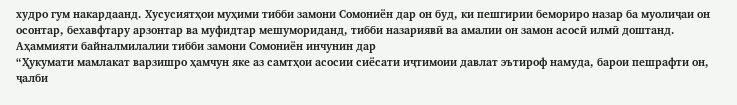худро гум накардаанд. Хусусиятҳои муҳими тибби замони Сомониён дар он буд, ки пешгирии бемориро назар ба муолиҷаи он осонтар, бехавфтару арзонтар ва муфидтар мешумориданд, тибби назариявӣ ва амалии он замон асосӣ илмӣ доштанд.
Аҳаммияти байналмилалии тибби замони Сомониён инчунин дар
“Ҳукумати мамлакат варзишро ҳамчун яке аз самтҳои асосии сиёсати иҷтимоии давлат эътироф намуда, барои пешрафти он, ҷалби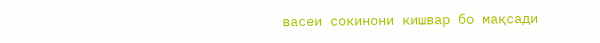васеи сокинони кишвар бо мақсади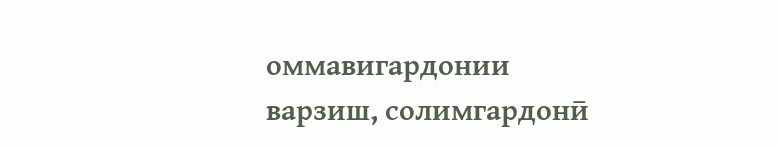оммавигардонии варзиш, солимгардонӣ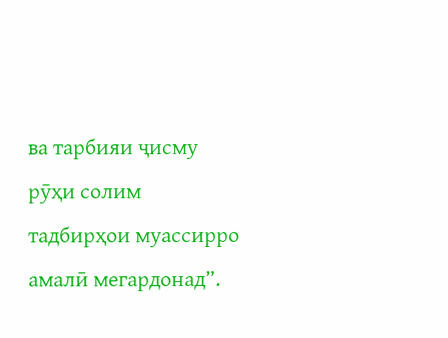ва тарбияи ҷисму рӯҳи солим тадбирҳои муассирро амалӣ мегардонад”.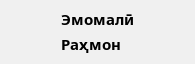Эмомалӣ Раҳмон